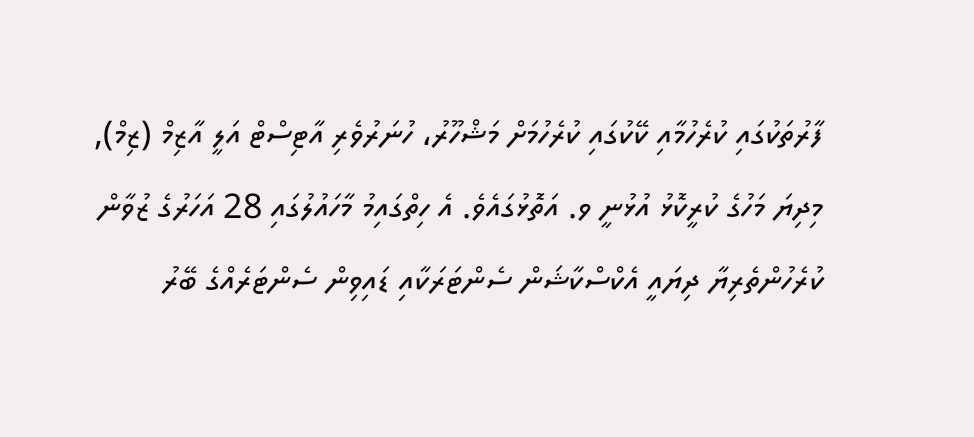ފާރުތަކުގައި ކުރެހުމާއި ކޭކުގައި ކުރެހުމަށް މަޝްހޫރު، ހުނަރުވެރި އާޓިސްޓް އަލީ އާޒިމް (ޒިމް), މިދިޔަ މަހުގެ ކުރީކޮޅު އުޅުނީ ވ. އަތޮޅުގައެވެ. އެ ހިތްގައިމު މާހައުލުގައި 28 އަހަރުގެ ޒުވާން ކުރެހުންތެރިޔާ ދިޔައީ އެކްސްކާޝަން ސެންޓަރަކާއި ޑައިވިން ސެންޓަރެއްގެ ބޭރު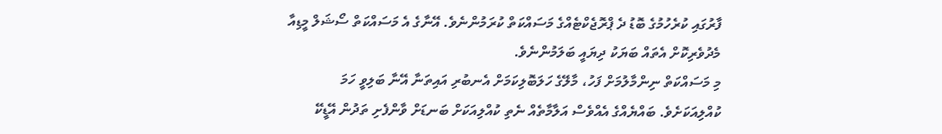ފާރުގައި ކުރެހުމުގެ ބޮޑު ދެ ޕްރޮޖެކްޓެއްގެ މަސައްކަތް ކުރަމުންނެވެ. އޭނާގެ އެ މަސައްކަތް ސޯޝަލް މީޑިއާ މެދުވެރިކޮށް އެތައް ބަޔަކު ދިޔައީ ބަލަމުންނެވެ.
މި މަސައްކަތް ނިންމާލުމަށް ފަހު، މާލޭގެ ހަލަބޮލިކަމަށް އެނބުރި އައިތަނާ އޭނާ ބަލިވީ ހަމަ ކުއްލިއަކަށެވެ. ބައްޔެއްގެ އެއްވެސް އަލާމާތެއް ނެތި ކުއްލިއަކަށް ބަނޑަށް ވާންފެށި ތަދުން އޭޑީކޭ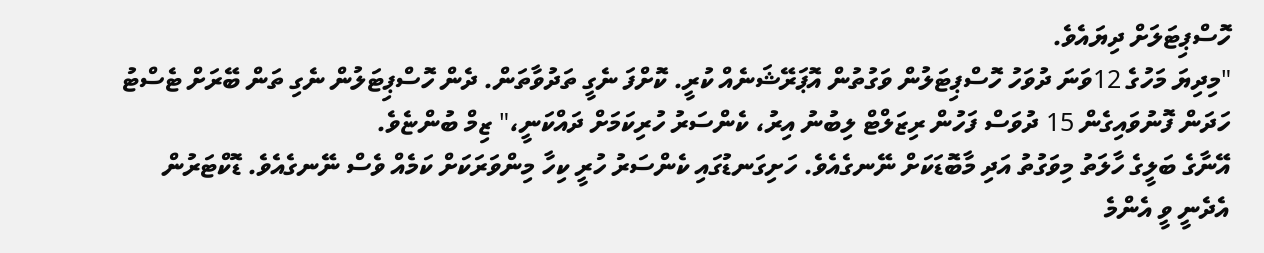ހޮސްޕިޓަލަށް ދިޔައެވެ.
"މިދިޔަ މަހުގެ 12ވަނަ ދުވަހު ހޮސްޕިޓަލުން ވަގުތުން އޮޕަރޭޝަނެއް ކުރީ. ކޮށްފަ ނެގީ ތަދުވާތަން. ދެން ހޮސްޕިޓަލުން ނެގި ތަން ބޭރަށް ޓެސްޓު ހަދަން ފޮނުވައިގެން 15 ދުވަސް ފަހުން ރިޒަލްޓް ލިބުނު އިރު، ކެންސަރު ހުރިކަމަށް ދައްކަނީ،" ޒިމް ބުންޏެވެ.
އޭނާގެ ބަލީގެ ހާލަތު މިވަގުތު އަދި މާބޮޑަކަށް ނޭނގެއެވެ. ހަށިގަނޑުގައި ކެންސަރު ހުރީ ކިހާ މިންވަރަކަށް ކަމެއް ވެސް ނޭނގެއެވެ. ޑޮކްޓަރުން އެދެނީ ވީ އެންމެ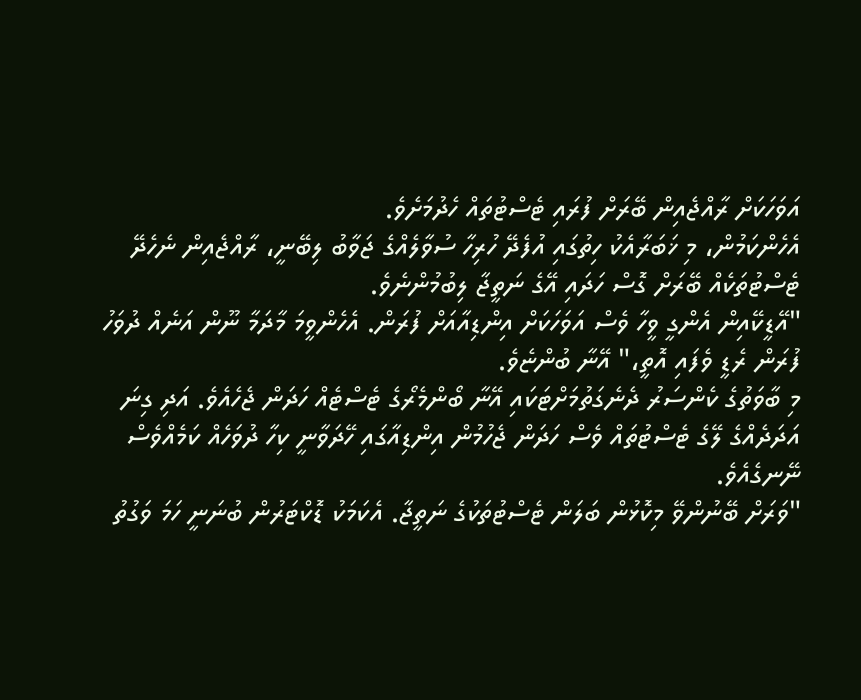އަވަހަކަށް ރާއްޖެއިން ބޭރަށް ފުރައި ޓެސްޓުތައް ހެދުމަށެވެ.
އެހެންކަމުން، މި ޚަބަރާއެކު ހިތުގައި އުފެދޭ ހުރިހާ ސުވާލެއްގެ ޖަވާބު ލިބޭނީ، ރާއްޖެއިން ނެހެދޭ ޓެސްޓުތަކެއް ބޭރަށް ގޮސް ހަދައި އޭގެ ނަތީޖާ ލިބުމުންނެވެ.
"އޭޑީކޭއިން އެންގީ ވީހާ ވެސް އަވަހަކަށް އިންޑިއާއަށް ފުރަން. އެހެންވީމަ މާދަމާ ނޫން އަނެއް ދުވަހު ފުރަން ރެޑީ ވެފައި އޮތީ،" އޭނާ ބުންޏެވެ.
މި ބާވަތުގެ ކެންސަރު ދެނެގަތުމަށްޓަކައި އޭނާ ބޯންމެރޯގެ ޓެސްޓެއް ހަދަން ޖެހެއެވެ. އަދި ގިނަ އަދަދެއްގެ ލޭގެ ޓެސްޓުތައް ވެސް ހަދަން ޖެހުމުން އިންޑިއާގައި ހޭދަވާނީ ކިހާ ދުވަހެއް ކަމެއްވެސް ނޭނގެއެވެ.
"ވަރަށް ބޭނުންވޭ މިކޮޅުން ބަލަން ޓެސްޓުތަކުގެ ނަތީޖާ. އެކަމަކު ޑޮކްޓަރުން ބުނަނީ ހަމަ ވަގުތު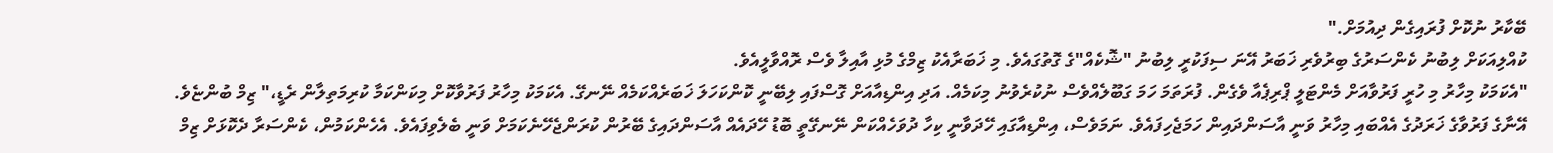ބޭކާރު ނުކޮށް ފުރައިގެން ދިއުމަށް."
ކުއްލިއަކަށް ލިބުނު ކެންސަރުގެ ބިރުވެރި ޚަބަރު އޭނަ ސިފަކުރީ ލިބުނު "ޝޮކެއް"ގެ ގޮތުގައެވެ. މި ޚަބަރާއެކު ޒިމްގެ މުޅި އާއިލާ ވެސް ރޮއްވާލީއެވެ.
"އެކަމަކު މިހާރު މި ހުރީ ފަރުވާއަށް މެންޓަލީ ޕްރިޕެއާ ވެގެން. ފުރަތަމަ ހަމަ ގަބޫލެއްވެސް ނުކުރެވުނު މިކަމެއް. އަދި އިންޑިއާއަށް ގޮސްފައި ލިބޭނީ ކޮންކަހަލަ ޚަބަރެއްކަމެއް ނޭނގޭ. އެކަމަކު މިހާރު ފަރުވާކޮށް މިކަންކަމާ ކުރިމަތިލާން ރެޑީ،" ޒިމް ބުންޏެވެ.
އޭނާގެ ފަރުވާގެ ޚަރަދުގެ އެއްބައި މިހާރު ވަނީ އާސަންދައިން ހަމަޖެހިފައެވެ. ނަމަވެސް، އިންޑިއާގައި ހޭދަވާނީ ކިހާ ދުވަހެއްކަން ނޭނގޭތީ ބޮޑު ހޭދައެއް އާސަންދައިގެ ބޭރުން ކުރަންޖެހޭނެކަމަށް ވަނީ ބެލެވިފައެވެ. އެހެންކަމުން، ކެންސަރާ ދެކޮޅަށް ޒިމް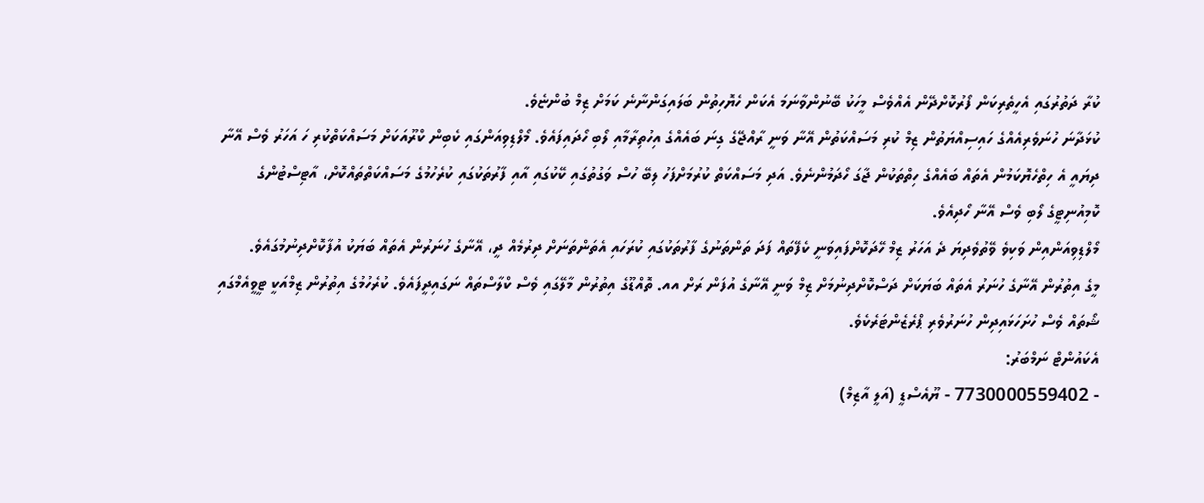ކުރާ ދަތުރުގައި އެހީތެރިކަން ފޯރުކޮށްދޭން އެއްވެސް މީހަކު ބޭނުންވާނަމަ އެކަން ހެޔޮހިތުން ބަލައިގަންނާނެ ކަމަށް ޒިމް ބުންޏެވެ.
ކުޅަދާނަ ހުނަވެރިއެއްގެ ހައިސިއްޔަތުން ޒިމް ކުރި މަސައްކަތުން އޭނާ ވަނީ ރާއްޖޭގެ ގިނަ ބައެއްގެ އިހުތިރާމާއި ލޯބި ހޯދައިފައެވެ. މޯލްޑިވިއަންގައި ކެބިން ކްރޫއަކަށް މަސައްކަތްކުރި ހަ އަހަރު ވެސް އޭނާ ދިޔައީ އެ ހިތްހެޔޮކަމުން އެތައް ބައެއްގެ ހިތްތަކުން ޖާގަ ހޯދަމުންނެވެ. އަދި މަސައްކަތް ކުރުމަށްފަހު ލިބޭ ހުސް ވަގުތުގައި ކޭކުގައި އާއި ފާރުތަކުގައި ކުރެހުމުގެ މަސައްކަތްތައްކޮށް، އާޓިސްޓުންގެ ކޮމިއުނިޓީގެ ލޯބި ވެސް އޭނާ ހޯދިއެވެ.
މޯލްޑިވިއަންއިން ވަކިވެ ވޭތުވެދިޔަ ދެ އަހަރު ޒިމް ހޭދަކޮށްފައިވަނީ ކެފޭތައް ފަދަ ތަންތަނުގެ ފާރުތަކުގައި ކުރަހައި އެތަންތަނަށް ދިރުމެއް ދީ، އޭނާގެ ހުނަރުން އެތައް ބަޔަކު އުފާކޮށްދިނުމުގައެވެ.
މީގެ އިތުރުން އޭނާގެ ހުނަރު އެތައް ބަޔަކަށް ދަސްކޮށްދިނުމަށް ޒިމް ވަނީ އޭނާގެ އުފަން ރަށް އއ. ތޮއްޑޫގެ އިތުރުން މާލޭގައި ވެސް ކްލާސްތައް ނަގައިދީފައެވެ. ކުރެހުމުގެ އިތުރުން ޒިމްއަކީ ޓީވީއެމްގައި ޝޯތައް ވެސް ހުށަހަޅައިދިން ހުނަރުވެރި ޕްރެޒެންޓަރެކެވެ.
އެކައުންޓް ނަމްބަރު:
- 7730000559402 - ޔޫއެސްޑީ (އަލީ އާޒިމް)